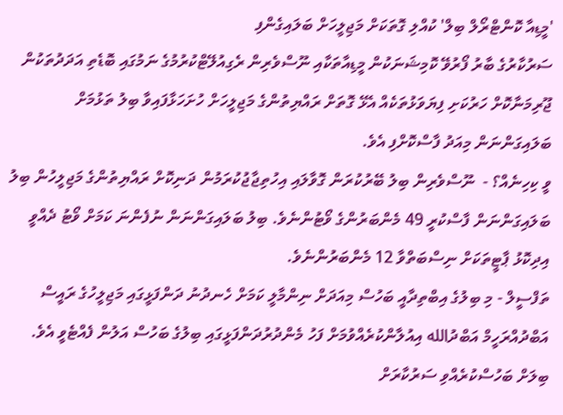'މީޑިއާ ކޮންޓްރޯލް ބިލް' ކުއްލި ގޮތަކަށް މަޖިލީހަށް ބަލައިގެންފި
ސަރުކާރުގެ ބާރު ފޯރުވޭ ކޮމިޝަނަކުން މީޑިއާތަކާއި ނޫސްވެރިން ރެގިއުލޭޓްކުރުމުގެ ނަމުގައި ބޮޑެތި އަދަދުތަކުން ޖޫރިމަނާކޮށް ހަރުކަށި ފިޔަވަޅުތަކެއް އެޅޭ ގޮތަށް ރައްޔިތުންގެ މަޖިލީހަށް ހުށަހަޅާފައިވާ ބިލު ތަޅުމަށް ބަލައިގަންނަން މިއަދު ފާސްކޮށްފި އެވެ.
ވީ ކިހިނެއް؟ -  ނޫސްވެރިން ބިލު ބޭރުކުރަން ގޮވާލައި އިހުތިޖާޖުކުރަމުން ދަނިކޮށް ރައްޔިތުންގެ މަޖިލީހުން ބިލު ބަލައިގަންނަން ފާސްކުރީ 49 މެންބަރުންގެ ވޯޓުންނެވެ. ބިލު ބަލައިގަންނަން ނުފެންނަ ކަމަށް ވޯޓު ދެއްވީ އިދިކޮޅު ޕާޓީތަކަށް ނިސްބަތްވާ 12 މެންބަރުންނެވެ.
ތަފްސީލް - މި ބިލުގެ އިބްތިދާއީ ބަހުސް މިއަދަށް ނިންމާލީ ކަމަށް ހެނދުނު ދަންފަޅީގައި މަޖިލީހުގެ ރައީސް އަބްދުއްރަހީމް އަބްދުالله އިއުލާންކުރެއްވުމަށް ފަހު މެންދުރުދަންފަޅީގައި ބިލުގެ ބަހުސް އަލުން ފެއްޓެވީ އެވެ.
ބިލަށް ބަހުސްކުރެއްވި ސަރުކާރަށް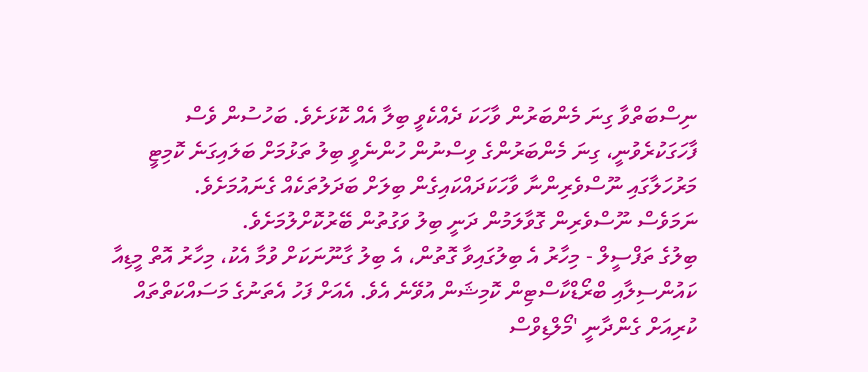ނިސްބަތްވާ ގިނަ މެންބަރުން ވާހަކަ ދެއްކެވީ ބިލާ އެއް ކޮޅަށެވެ. ބަހުސުން ވެސް ފާހަގަކުރެވުނީ، ގިނަ މެންބަރުންގެ ވިސްނުން ހުންނެވީ ބިލު ތަޅުމަށް ބަލައިގަނެ ކޮމިޓީ މަރުހަލާގައި ނޫސްވެރިންނާ ވާހަކަދައްކައިގެން ބިލަށް ބަދަލުތަކެއް ގެނައުމަށެވެ.
ނަމަވެސް ނޫސްވެރިން ގޮވާލަމުން ދަނީ ބިލު ވަގުތުން ބޭރުކޮށްލުމަށެވެ.
ބިލުގެ ތަފްސީލް - މިހާރު އެ ބިލުގައިވާ ގޮތުން، އެ ބިލު ގާނޫނަކަށް ވުމާ އެކު، މިހާރު އޮތް މީޑިއާ ކައުންސިލާއި ބްރޯޑްކާސްޓިން ކޮމިޝަން އުވޭނެ އެވެ. އެއަށް ފަހު އެތަނުގެ މަސައްކަތްތައް ކުރިއަށް ގެންދާނީ 'މޯލްޑިވްސް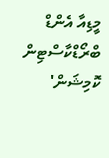މީޑިއާ އެންޑް ބްރޯޑްކާސްޓިން ކޮމިޝަން'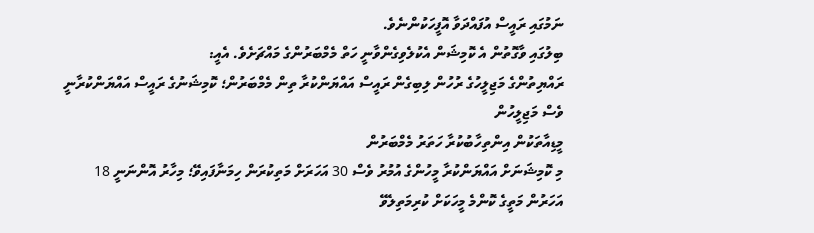ނަމުގައި ރައީސް އުފައްދަވާ އޮފީހަކުންނެވެ.
ބިލުގައި ވާގޮތުން އެ ކޮމިޝަން އެކުލެވިގެންވާނީ ހަތް މެމްބަރުންގެ މައްޗަށެވެ. އެއީ:
ރައްޔިތުންގެ މަޖިލީހުގެ ރުހުން ލިބިގެން ރައީސް އައްޔަންކުރާ ތިން މެމްބަރުން؛ ކޮމިޝަނުގެ ރައީސް އައްޔަންކުރާނީ ވެސް މަޖިލީހުން
މީޑިއާތަކުން އިންތިހާބުކުރާ ހަތަރު މެމްބަރުން
މި ކޮމިޝަނަށް އައްޔަންކުރާ މީހުންގެ އުމުރު ވެސް 30 އަހަރަށް މަތިކުރަން ހިމަނާފައިވޭ؛ މިހާރު އޮންނަނީ 18 އަހަރުން މަތީގެ ކޮންމެ މީހަކަށް ކުރިމަތިލެވޭ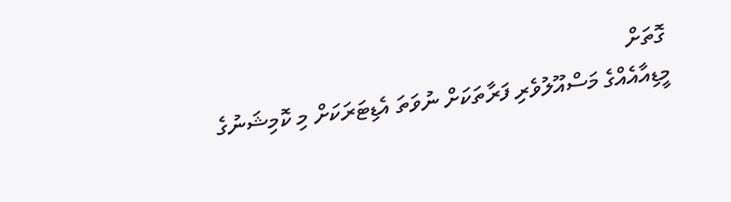ގޮތަށް
މީޑިއާއެއްގެ މަސްއޫލުވެރި ފަރާތަކަށް ނުވަތަ އެޑިޓަރަކަށް މި ކޮމިޝަނުގެ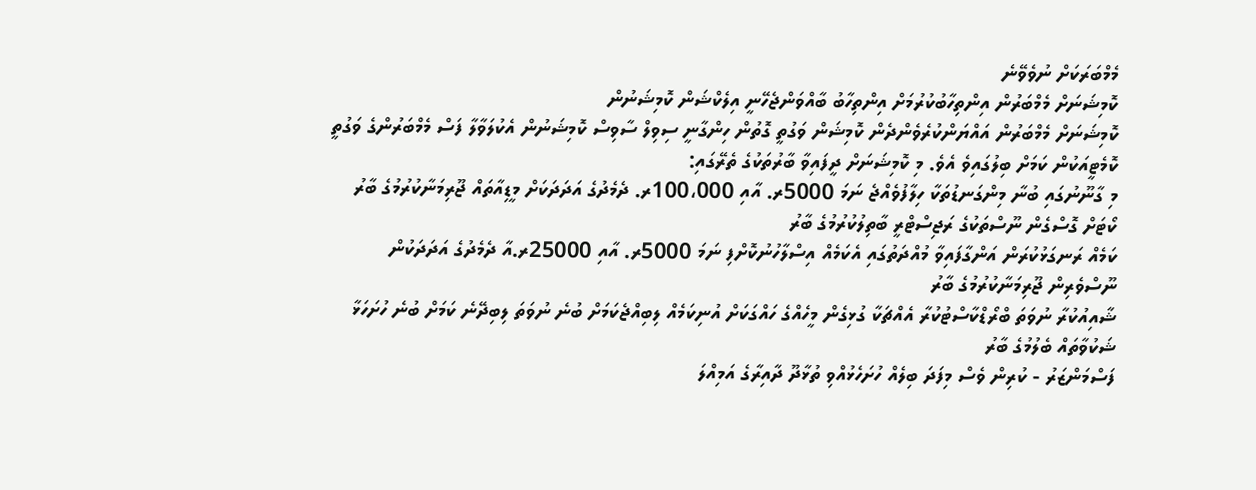މެމްބަރަކަށް ނުވެވޭނެ
ކޮމިޝަނަށް މެމްބަރުން އިންތިހާބުކުރުމަށް އިންތިހާބު ބާއްވަންޖެހޭނީ އިލެކްޝަން ކޮމިޝަނުން
ކޮމިޝަނަށް މެމްބަރުން އައްޔަންކުރެވެންދެން ކޮމިޝަން ވަގުތީ ގޮތުން ހިންގާނީ ސިވިލް ސާވިސް ކޮމިޝަނުން އެކުލަވާލާ ފަސް މެމްބަރުންގެ ވަގުތީ ކޮމެޓީއަކުން ކަމަށް ބިލުގައިވެ އެވެ. މި ކޮމިޝަނަށް ދީފައިވާ ބާރުތަކުގެ ތެރޭގައި:
މި ގާނޫނުގައި ބުނާ މިންގަނޑުތަކާ ހިލާފުވެއްޖެ ނަމަ 5000ރ. އާއި 100،000ރ. ދެމެދުގެ އަދަދަކަށް މީޑިއާތައް ޖޫރިމަނާކުރުމުގެ ބާރު
ކޯޓަށް ގޮސްގެން ނޫސްތަކުގެ ރަޖިސްޓްރީ ބާތިލުކުރުމުގެ ބާރު
ކަމެއް ރަނގަޅުކުރަން އަންގާފައިވާ މުއްދަތުގައި އެކަމެއް އިސްލާހުނުކޮށްފި ނަމަ 5000ރ. އާއި 25000ރ.އާ ދެމެދުގެ އަދަދަކުން ނޫސްވެރިން ޖޫރިމަނާކުރުމުގެ ބާރު
ޝާއިއުކުރާ ނުވަތަ ބްރޯޑްކާސްޓުކުރާ އެއްޗަކާ ގުޅިގެން މީހެއްގެ ހައްގަކަށް އުނިކަމެއް ލިބިއްޖެކަމަށް ބުނެ ނުވަތަ ލިބިދޭނެ ކަމަށް ބުނެ ހުށަހަޅާ ޝަކުވާތައް ބެލުމުގެ ބާރު
ފަސްމަންޒަރު - ކުރިން ވެސް މިފަދަ ބިލެއް ހުށަހެޅުއްވި ތުޅާދޫ ދާއިރާގެ އަމިއްލަ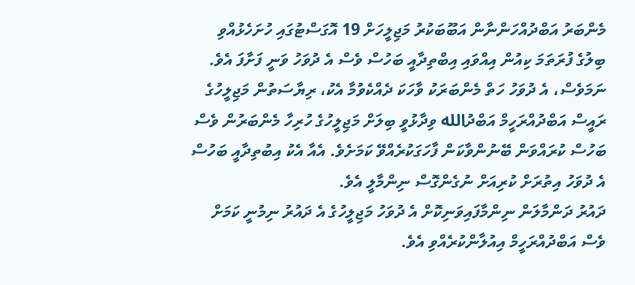މެންބަރު އަބްދުއްހަންނާން އަބޫބަކުރު މަޖިލީހަށް 19 އޮގަސްޓުގައި ހުށަހެޅުއްވި ބިލުގެ ފުރަތަމަ ކިއުން އިއްވައި އިބްތިދާއީ ބަހުސް ވެސް އެ ދުވަހު ވަނީ ފަށާފަ އެވެ.
ނަމަވެސް، އެ ދުވަހު ހަތް މެންބަރަކު ވާހަކަ ދެއްކެވުމާ އެކު، ރިޔާސަތުން މަޖިލީހުގެ ރައީސް އަބްދުއްރަހީމް އަބްދުالله ވިދާޅުވީ ބިލަށް މަޖިލީހުގެ ހުރިހާ މެންބަރުން ވެސް ބަހުސް ކުރައްވަން ބޭނުންވާކަން ފާހަގަކުރެއްވޭ ކަމަށެވެ. އެއާ އެކު އިބުތިދާއީ ބަހުސް އެ ދުވަހު އިތުރަށް ކުރިއަށް ނުގެންގޮސް ނިންމާލީ އެވެ.
ދައުރު ދަންމާލަން ނިންމާފައިވަނިކޮށް އެ ދުވަހު މަޖިލީހުގެ އެ ދައުރު ނިމުނީ ކަމަށް ވެސް އަބްދުއްރަހީމް އިއުލާންކުރެއްވި އެވެ.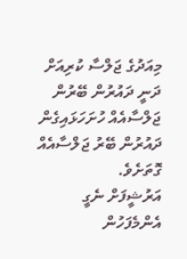މިއަދުގެ ޖަލްސާ ކުރިއަށް ދަނީ ދައުރުން ބޭރުން ޖަލްސާއެއް ހުށަހަޅައިގެން ދައުރުން ބޭރު ޖަލްސާއެއް ގޮތަށެވެ.
އަރުޝީފަށް ނެގީ
އެންމެފަހުން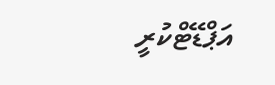އަޕްޑޭޓްކުރީ